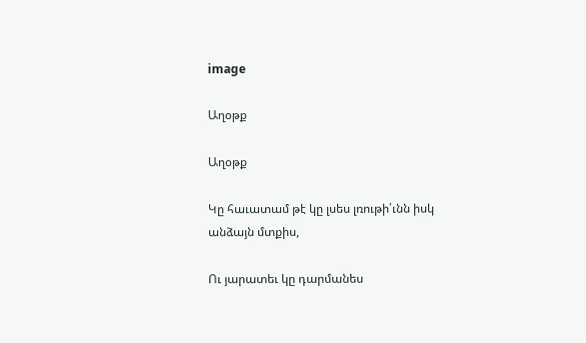image

Աղօթք

Աղօթք

Կը հաւատամ թէ կը լսես լռութի՛ւնն իսկ անձայն մտքիս,

Ու յարատեւ կը դարմանես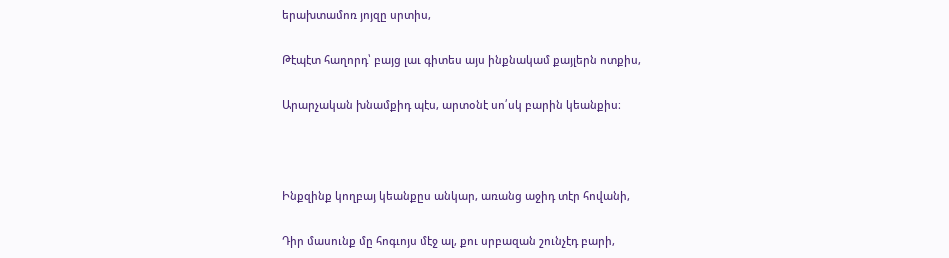երախտամոռ յոյզը սրտիս,

Թէպէտ հաղորդ՝ բայց լաւ գիտես այս ինքնակամ քայլերն ոտքիս,

Արարչական խնամքիդ պէս, արտօնէ սո՛սկ բարին կեանքիս։



Ինքզինք կողբայ կեանքըս անկար, առանց աջիդ տէր հովանի,

Դիր մասունք մը հոգւոյս մէջ ալ, քու սրբազան շունչէդ բարի,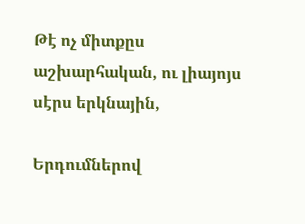Թէ ոչ միտքըս աշխարհական, ու լիայոյս սէրս երկնային,

Երդումներով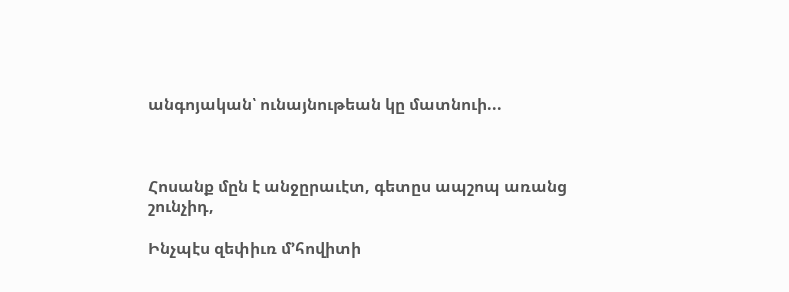անգոյական՝ ունայնութեան կը մատնուի...



Հոսանք մըն է անջըրաւէտ, գետըս ապշոպ առանց շունչիդ,

Ինչպէս զեփիւռ մ’հովիտի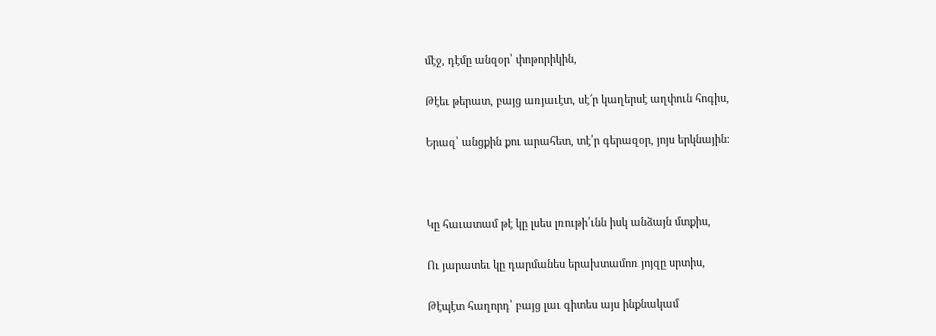մէջ, դէմը անզօր՝ փոթորիկին,

Թէեւ թերատ, բայց առյաւէտ, սէ՜ր կաղերսէ աղփուն հոգիս,

Երազ՝ անցքին քու արահետ, տէ՛ր գերազօր, յոյս երկնային։



Կը հաւատամ թէ կը լսես լռութի՛ւնն իսկ անձայն մտքիս,

Ու յարատեւ կը դարմանես երախտամոռ յոյզը սրտիս,

Թէպէտ հաղորդ՝ բայց լաւ գիտես այս ինքնակամ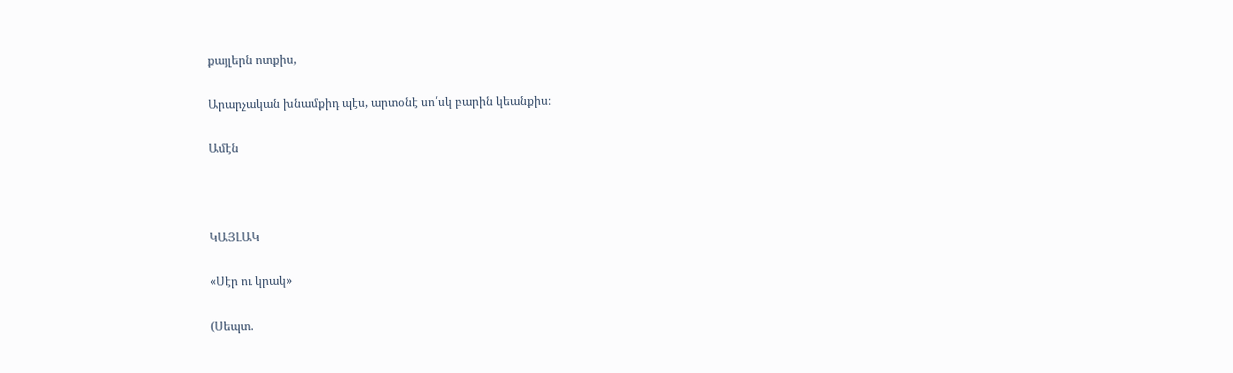քայլերն ոտքիս,

Արարչական խնամքիդ պէս, արտօնէ սո՛սկ բարին կեանքիս։

Ամէն



ԿԱՅԼԱԿ

«Սէր ու կրակ»

(Սեպտ.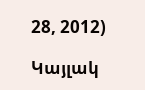28, 2012)

Կայլակ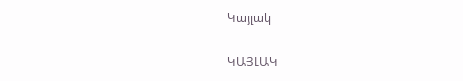Կայլակ

ԿԱՅԼԱԿ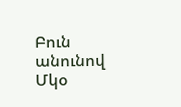Բուն անունով Մկօ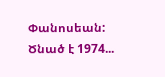Փանոսեան: Ծնած է 1974...